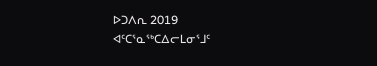ᐅᑐᐱᕆ 2019
ᐊᑦᑕᕐᓇᖅᑕᐃᓕᒪᓂᕐᒧᑦ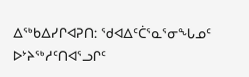ᐃᖅᑲᐃᓯᒋᐊᕈᑎ: ᖁᐊᐃᑦᑖᕐᓇᕐᓂᖓᓄᑦ
ᐅᔾᔨᖅᓱᑦᑎᐊᕐᓗᒋᑦ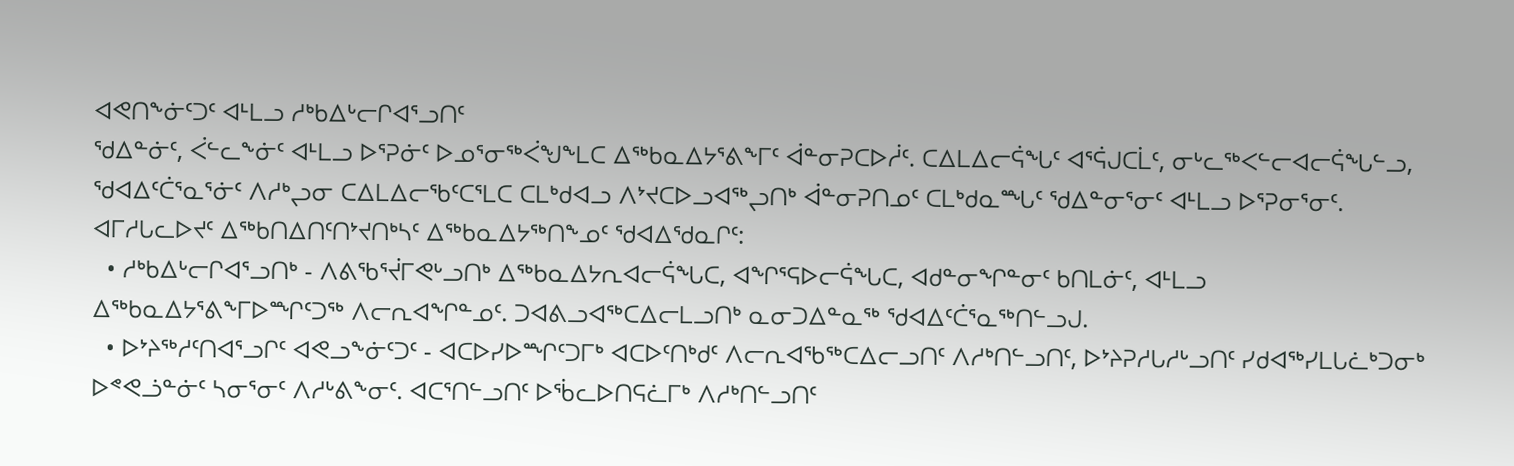ᐊᕙᑎᖕᓃᑦᑐᑦ ᐊᒻᒪᓗ ᓱᒃᑲᐃᒡᓕᒋᐊᕐᓗᑎᑦ
ᖁᐃᓐᓃᑦ, ᐹᓪᓚᖕᓃᑦ ᐊᒻᒪᓗ ᐅᕐᕈᓃᑦ ᐅᓄᕐᓂᖅᐹᖑᖕᒪᑕ ᐃᖅᑲᓇᐃᔭᕐᕕᖕᒥᑦ ᐋᓐᓂᕈᑕᐅᓲᑦ. ᑕᐃᒪᐃᓕᕌᖓᑦ ᐊᕐᕌᒍᑕᒫᑦ, ᓂᒡᓚᖅᐸᓪᓕᐊᓕᕌᖓᓪᓗ, ᖁᐊᐃᑦᑖᕐᓇᕐᓃᑦ ᐱᓱᒃᖢᓂ ᑕᐃᒪᐃᓕᖃᑦᑕᕐᒪᑕ ᑕᒪᒃᑯᐊᓗ ᐱᔾᔪᑕᐅᓗᐊᖅᖢᑎᒃ ᐋᓐᓂᕈᑎᓄᑦ ᑕᒪᒃᑯᓇᙵᑦ ᖁᐃᓐᓂᕐᓂᑦ ᐊᒻᒪᓗ ᐅᕐᕈᓂᕐᓂᑦ. ᐊᒥᓱᒐᓚᐅᔪᑦ ᐃᖅᑲᑎᐃᑎᑦᑎᔾᔪᑎᒃᓴᑦ ᐃᖅᑲᓇᐃᔭᖅᑎᖕᓄᑦ ᖁᐊᐃᖁᓇᒋᑦ:
  • ᓱᒃᑲᐃᒡᓕᒋᐊᕐᓗᑎᒃ - ᐱᕕᖃᕐᔫᒥᕙᒡᓗᑎᒃ ᐃᖅᑲᓇᐃᔭᕆᐊᓕᕌᖓᑕ, ᐊᖏᕐᕋᐅᓕᕌᖓᑕ, ᐊᑯᓐᓂᖏᓐᓂᑦ ᑲᑎᒪᓃᑦ, ᐊᒻᒪᓗ ᐃᖅᑲᓇᐃᔭᕐᕕᖕᒥᐅᙱᑦᑐᖅ ᐱᓕᕆᐊᖏᓐᓄᑦ. ᑐᐊᕕᓗᐊᖅᑕᐃᓕᒪᓗᑎᒃ ᓇᓂᑐᐃᓐᓇᖅ ᖁᐊᐃᑦᑖᕐᓇᖅᑎᓪᓗᒍ.
  • ᐅᔾᔨᖅᓱᑦᑎᐊᕐᓗᒋᑦ ᐊᕙᓗᖕᓃᑦᑐᑦ - ᐊᑕᐅᓯᐅᙱᑦᑐᒥᒃ ᐊᑕᐅᑦᑎᒃᑯᑦ ᐱᓕᕆᐊᖃᖅᑕᐃᓕᓗᑎᑦ ᐱᓱᒃᑎᓪᓗᑎᑦ, ᐅᔾᔨᕈᓱᒐᓱᒡᓗᑎᑦ ᓯᑯᐊᖅᓯᒪᒐᓛᒃᑐᓂᒃ ᐅᕝᕙᓘᓐᓃᑦ ᓴᓂᕐᓂᑦ ᐱᓱᒡᕕᖕᓂᑦ. ᐊᑕᕐᑎᓪᓗᑎᑦ ᐅᖄᓚᐅᑎᕋᓛᒥᒃ ᐱᓱᒃᑎᓪᓗᑎᑦ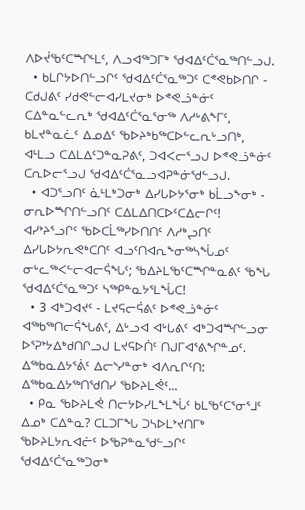ᐱᐅᔫᖃᑦᑕᙱᒻᒪᑦ, ᐱᓗᐊᖅᑐᒥᒃ ᖁᐊᐃᑦᑖᕐᓇᖅᑎᓪᓗᒍ.
  • ᑲᒪᒋᔭᐅᑎᓪᓗᒋᑦ ᖁᐊᐃᑦᑖᕐᓇᖅᑐᑦ ᑕᕝᕙᑲᐅᑎᒋ - ᑕᑯᒍᕕᑦ ᓯᑯᕙᓪᓕᐊᓯᒪᔪᓂᒃ ᐅᕝᕙᓘᓐᓃᑦ ᑕᐃᓐᓇᓪᓚᕆᒃ ᖁᐊᐃᑦᑖᕐᓇᕐᓂᖅ ᐱᓱᒡᕕᖕᒥᑦ, ᑲᒪᔪᓐᓇᓛᑦ ᐃᓄᐃᑦ ᖃᐅᔨᒃᑲᖅᑕᐅᓪᓚᕆᒡᓗᑎᒃ, ᐊᒻᒪᓗ ᑕᐃᒪᐃᑦᑐᓐᓇᕈᕕᑦ, ᑐᐊᐸᓕᕐᓗᒍ ᐅᕝᕙᓘᓐᓃᑦ ᑕᕆᐅᓕᕐᓗᒍ ᖁᐊᐃᑦᑖᕐᓇᓗᐊᕈᓐᓃᖁᓪᓗᒍ.
  • ᐊᑐᕐᓗᑎᑦ ᓈᒻᒪᒃᑐᓂᒃ ᐃᓯᒐᐅᔭᕐᓂᒃ ᑲᒫᓗᖕᓂᒃ - ᓂᕆᐅᙱᑎᓪᓗᑎᑦ ᑕᐃᒪᐃᑎᑕᐅᑦᑕᐃᓕᒋᑦ! ᐊᓯᔾᔨᕐᓗᒋᑦ ᖃᐅᑕᒫᖅᓯᐅᑎᑎᑦ ᐱᓱᒃᖢᑎᑦ ᐃᓯᒐᐅᔭᕆᕙᒃᑕᑎᑦ ᐊᓗᑦᑎᐊᕆᖕᓂᖅᓴᖔᓄᑦ ᓂᒡᓚᖅᐸᓪᓕᐊᓕᕌᖓᑦ; ᖃᐃᔨᒪᖃᑦᑕᙱᓐᓇᕕᑦ ᖃᖓ ᖁᐊᐃᑦᑖᕐᓇᖅᑐᑦ ᓴᖅᑭᓐᓇᔭᕐᒪᖔᑕ!
  • 3 ᐊᒃᑐᐊᔪᑦ - ᒪᔪᕋᓕᕌᕕᑦ ᐅᕝᕙᓘᓐᓃᑦ ᐊᖅᑲᖅᑎᓕᕌᖓᕕᑦ, ᐃᒡᓗᐊ ᐊᒡᒐᕕᑦ ᐊᒃᑐᐊᙱᓪᓗᓂ ᐅᕐᕈᔾᔭᐃᒃᑯᑎᒋᓗᒍ ᒪᔪᕋᐅᑏᑦ ᑎᒍᒥᐊᕐᕕᖏᓐᓄᑦ.
ᐃᖅᑲᓇᐃᔭᕐᕖᑦ ᐃᓕᔅᓯᓐᓂᒃ ᐊᐱᕆᒋᑦᑎ: ᐃᖅᑲᓇᐃᔭᖅᑎᖁᑎᓯ ᖃᐅᔨᒪᕚᑦ...
  • ᑭᓇ ᖃᐅᔨᒪᕚ ᑎᓕᔭᐅᓯᒪᖕᒪᖔᑦ ᑲᒪᖃᑦᑕᕐᓂᕐᒧᑦ ᐃᓄᒃ ᑕᐃᓐᓇ? ᑕᒪᑐᒥᖓ ᑐᓴᐅᒪᔾᔪᑎᒥᒃ ᖃᐅᔨᒪᔭᕆᐊᓖᑦ ᐅᖃᕈᓐᓇᖁᓪᓗᒋᑦ ᖁᐊᐃᑦᑖᕐᓇᖅᑐᓂᒃ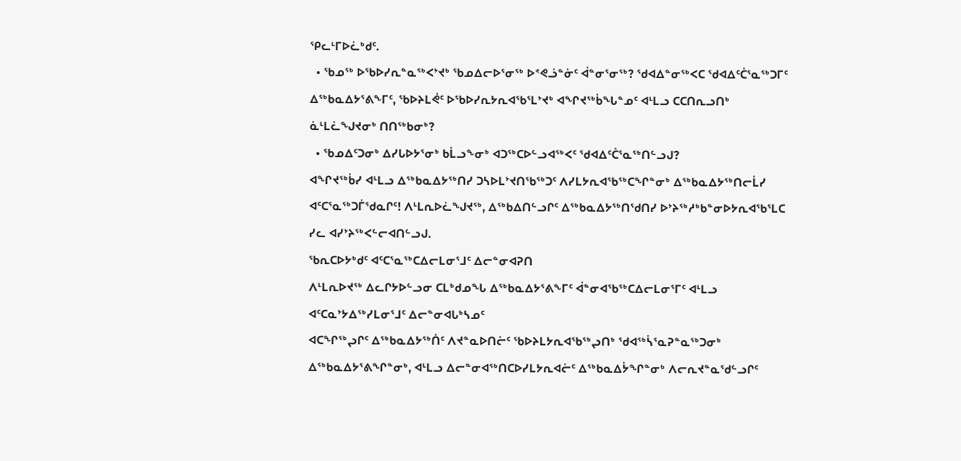ᕿᓚᒻᒥᐅᓛᒃᑯᑦ.
  • ᖃᓄᖅ ᐅᖃᐅᓯᕆᓐᓇᖅᐸᔾᔪᒃ ᖃᓄᐃᓕᐅᕐᓂᖅ ᐅᕝᕙᓘᓐᓃᑦ ᐋᓐᓂᕐᓂᖅ? ᖁᐊᐃᓐᓂᖅᐸᑕ ᖁᐊᐃᑦᑖᕐᓇᖅᑐᒥᑦ ᐃᖅᑲᓇᐃᔭᕐᕕᖕᒥᑦ, ᖃᐅᔨᒪᕚᑦ ᐅᖃᐅᓯᕆᔭᕆᐊᖃᕐᒪᔾᔪᒃ ᐊᖏᔪᖅᑳᖓᓐᓄᑦ ᐊᒻᒪᓗ ᑕᑕᑎᕆᓗᑎᒃ ᓈᒻᒪᓛᖑᔪᓂᒃ ᑎᑎᖅᑲᓂᒃ?
  • ᖃᓄᐃᑦᑐᓂᒃ ᐃᓯᒐᐅᔭᕐᓂᒃ ᑲᒫᓗᖕᓂᒃ ᐊᑐᖅᑕᐅᓪᓗᐊᖅᐸᑦ ᖁᐊᐃᑦᑖᕐᓇᖅᑎᓪᓗᒍ?
ᐊᖏᔪᖅᑳᓯ ᐊᒻᒪᓗ ᐃᖅᑲᓇᐃᔭᖅᑎᓯ ᑐᓴᐅᒪᔾᔪᑎᖃᖅᑐᑦ ᐱᓯᒪᔭᕆᐊᖃᖅᑕᖏᓐᓂᒃ ᐃᖅᑲᓇᐃᔭᖅᑎᓕᒫᓯ ᐊᑦᑕᕐᓇᖅᑐᒦᖁᓇᒋᑦ! ᐱᒻᒪᕆᐅᓛᖑᔪᖅ, ᐃᖅᑲᐃᑎᓪᓗᒋᑦ ᐃᖅᑲᓇᐃᔭᖅᑎᖁᑎᓯ ᐅᔾᔨᖅᓱᒃᑲᓐᓂᐅᔭᕆᐊᖃᕐᒪᑕ ᓯᓚ ᐊᓯᔾᔨᖅᐸᓪᓕᐊᑎᓪᓗᒍ.
ᖃᕆᑕᐅᔭᒃᑯᑦ ᐊᑦᑕᕐᓇᖅᑕᐃᓕᒪᓂᕐᒧᑦ ᐃᓕᓐᓂᐊᕈᑎ
ᐱᒻᒪᕆᐅᔪᖅ ᐃᓚᒋᔭᐅᓪᓗᓂ ᑕᒪᒃᑯᓄᖓ ᐃᖅᑲᓇᐃᔭᕐᕕᖕᒥᑦ ᐋᓐᓂᐊᖃᖅᑕᐃᓕᒪᓂᕐᒥᑦ ᐊᒻᒪᓗ ᐊᑦᑕᓇᔾᔭᐃᖅᓯᒪᓂᕐᒧᑦ ᐃᓕᓐᓂᐊᒐᒃᓴᓄᑦ
ᐊᑕᖏᖅᖢᒋᑦ ᐃᖅᑲᓇᐃᔭᖅᑏᑦ ᐱᔪᓐᓇᐅᑎᓖᑦ ᖃᐅᔨᒪᔭᕆᐊᖃᖅᖢᑎᒃ ᖁᐊᖅᓵᕐᓇᕈᓐᓇᖅᑐᓂᒃ ᐃᖅᑲᓇᐃᔭᕐᕕᖏᓐᓂᒃ, ᐊᒻᒪᓗ ᐃᓕᓐᓂᐊᖅᑎᑕᐅᓯᒪᔭᕆᐊᓖᑦ ᐃᖅᑲᓇᐃᔮᖏᓐᓂᒃ ᐱᓕᕆᔪᓐᓇᖁᓪᓗᒋᑦ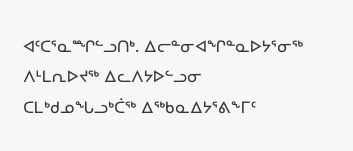ᐊᑦᑕᕐᓇᙱᓪᓗᑎᒃ. ᐃᓕᓐᓂᐊᖏᓐᓇᐅᔭᕐᓂᖅ ᐱᒻᒪᕆᐅᔪᖅ ᐃᓚᐱᔭᐅᓪᓗᓂ ᑕᒪᒃᑯᓄᖓᓗᒃᑖᖅ ᐃᖅᑲᓇᐃᔭᕐᕕᖕᒥᑦ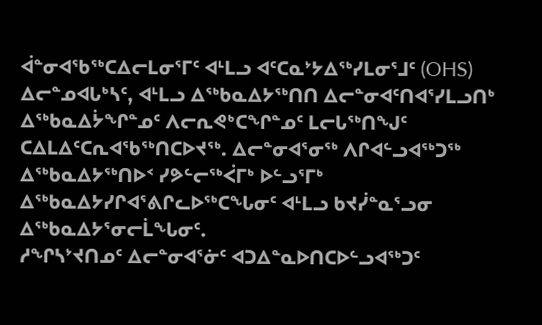ᐋᓐᓂᐊᖃᖅᑕᐃᓕᒪᓂᕐᒥᑦ ᐊᒻᒪᓗ ᐊᑦᑕᓇᔾᔭᐃᖅᓯᒪᓂᕐᒧᑦ (OHS) ᐃᓕᓐᓄᐊᒐᒃᓴᑦ, ᐊᒻᒪᓗ ᐃᖅᑲᓇᐃᔭᖅᑎᑎ ᐃᓕᓐᓂᐊᑦᑎᐊᕐᓯᒪᓗᑎᒃ ᐃᖅᑲᓇᐃᔮᖏᓐᓄᑦ ᐱᓕᕆᕙᒃᑕᖏᓐᓄᑦ ᒪᓕᒐᖅᑎᖑᑦ ᑕᐃᒪᐃᑦᑕᕆᐊᖃᖅᑎᑕᐅᔪᖅ. ᐃᓕᓐᓂᐊᕐᓂᖅ ᐱᒋᐊᓪᓗᐊᖅᑐᖅ ᐃᖅᑲᓇᐃᔭᖅᑎᐅᑉ ᓯᕗᓪᓕᖅᐹᒥᒃ ᐅᓪᓗᕐᒥᒃ ᐃᖅᑲᓇᐃᔭᓯᒋᐊᕐᕕᒋᓚᐅᖅᑕᖓᓂᑦ ᐊᒻᒪᓗ ᑲᔪᓰᓐᓇᕐᓗᓂ ᐃᖅᑲᓇᐃᔭᕐᓂᓕᒫᖓᓂᑦ.
ᓱᖏᓴᔾᔪᑎᓄᑦ ᐃᓕᓐᓂᐊᕐᓃᑦ ᐊᑐᐃᓐᓇᐅᑎᑕᐅᓪᓗᐊᖅᑐᑦ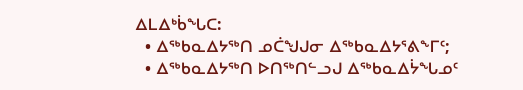ᐃᒪᐃᒃᑳᖓᑕ:
  • ᐃᖅᑲᓇᐃᔭᖅᑎ ᓄᑖᖑᒍᓂ ᐃᖅᑲᓇᐃᔭᕐᕕᖕᒥᑦ;
  • ᐃᖅᑲᓇᐃᔭᖅᑎ ᐅᑎᖅᑎᓪᓗᒍ ᐃᖅᑲᓇᐃᔮᖓᓄᑦ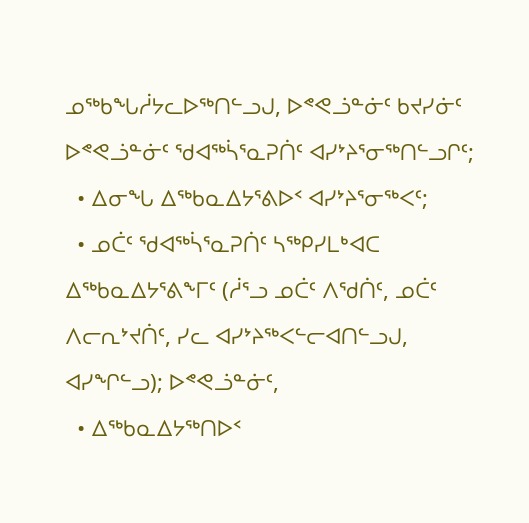ᓄᖅᑲᖓᓲᔭᓚᐅᖅᑎᓪᓗᒍ, ᐅᕝᕙᓘᓐᓃᑦ ᑲᔪᓯᓃᑦ ᐅᕝᕙᓘᓐᓃᑦ ᖁᐊᖅᓵᕐᓇᕈᑏᑦ ᐊᓯᔾᔨᕐᓂᖅᑎᓪᓗᒋᑦ;
  • ᐃᓂᖓ ᐃᖅᑲᓇᐃᔭᕐᕕᐅᑉ ᐊᓯᔾᔨᕐᓂᖅᐸᑦ;
  • ᓄᑖᑦ ᖁᐊᖅᓵᕐᓇᕈᑏᑦ ᓴᖅᑭᓯᒪᒃᐊᑕ ᐃᖅᑲᓇᐃᔭᕐᕕᖕᒥᑦ (ᓲᕐᓗ ᓄᑖᑦ ᐱᖁᑏᑦ, ᓄᑖᑦ ᐱᓕᕆᔾᔪᑏᑦ, ᓯᓚ ᐊᓯᔾᔨᖅᐸᓪᓕᐊᑎᓪᓗᒍ, ᐊᓯᖏᓪᓗ); ᐅᕝᕙᓘᓐᓃᑦ,
  • ᐃᖅᑲᓇᐃᔭᖅᑎᐅᑉ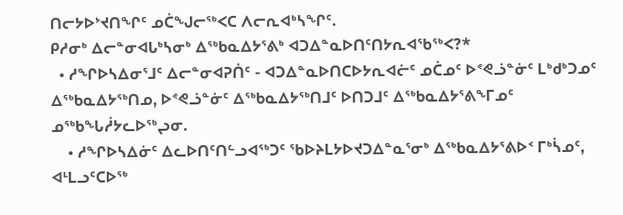ᑎᓕᔭᐅᔾᔪᑎᖏᑦ ᓄᑖᖑᓕᖅᐸᑕ ᐱᓕᕆᐊᒃᓴᖏᑦ.
ᑭᓱᓂᒃ ᐃᓕᓐᓂᐊᒐᒃᓴᓂᒃ ᐃᖅᑲᓇᐃᔭᕐᕕᒃ ᐊᑐᐃᓐᓇᐅᑎᑦᑎᔭᕆᐊᖃᖅᐸ?*
  • ᓱᖏᐅᓴᐃᓂᕐᒧᑦ ᐃᓕᓐᓂᐊᕈᑏᑦ - ᐊᑐᐃᓐᓇᐅᑎᑕᐅᔭᕆᐊᓖᑦ ᓄᑖᓄᑦ ᐅᕝᕙᓘᓐᓃᑦ ᒪᒃᑯᒃᑐᓄᑦ ᐃᖅᑲᓇᐃᔭᖅᑎᓄ, ᐅᕝᕙᓘᓐᓃᑦ ᐃᖅᑲᓇᐃᔭᖅᑎᒧᑦ ᐅᑎᑐᒧᑦ ᐃᖅᑲᓇᐃᔭᕐᕕᖕᒥᓄᑦ ᓄᖅᑲᖓᓲᔭᓚᐅᖅᖢᓂ.
    • ᓱᖏᐅᓴᐃᓃᑦ ᐃᓚᐅᑎᑦᑎᓪᓗᐊᖅᑐᑦ ᖃᐅᔨᒪᔭᐅᔪᑐᐃᓐᓇᕐᓂᒃ ᐃᖅᑲᓇᐃᔭᕐᕕᐅᑉ ᒥᒃᓵᓄᑦ, ᐊᒻᒪᓗᑦᑕᐅᖅ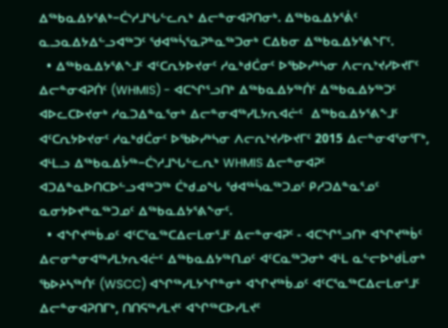ᐃᖅᑲᓇᐃᔭᕐᕕᒃ−ᑖᔅᓱᒧᖓᓪᓚᕆᒃ ᐃᓕᓐᓂᐊᕈᑎᓂᒃ. ᐃᖅᑲᓇᐃᔭᕐᕖᑦ ᓇᓗᓇᐃᔭᐃᓪᓗᐊᖅᑐᑦ ᖁᐊᖅᓵᕐᓇᕈᓐᓇᖅᑐᓂᒃ ᑕᐃᑲᓂ ᐃᖅᑲᓇᐃᔭᕐᕕᖕᒥᑦ.
  • ᐃᖅᑲᓇᐃᔭᕐᕕᖕᒧᑦ ᐊᑦᑕᕆᔭᐅᔪᓂᑦ ᓱᓇᒃᑯᑖᓂᑦ ᐅᖃᐅᓯᒃᓴᓂ ᐱᓕᕆᔾᔪᓯᐅᔪᒥᑦ ᐃᓕᓐᓂᐊᕈᑏᑦ (WHMIS) - ᐊᑕᖏᕐᓗᑎᒃ ᐃᖅᑲᓇᐃᔭᖅᑏᑦ ᐃᖅᑲᓇᐃᔭᖅᑐᑦ ᐊᐅᓚᑕᐅᔪᓂᒃ ᓱᓇᑐᐃᓐᓇᕐᓂᒃ ᐃᓕᓐᓂᐊᖅᓯᒪᔭᕆᐊᓖᑦ  ᐃᖅᑲᓇᐃᔭᕐᕕᖕᒧᑦ ᐊᑦᑕᕆᔭᐅᔪᓂᑦ ᓱᓇᒃᑯᑖᓂᑦ ᐅᖃᐅᓯᒃᓴᓂ ᐱᓕᕆᔾᔪᓯᐅᔪᒥᑦ 2015 ᐃᓕᓐᓂᐊᕐᓂᕐᒥᒃ, ᐊᒻᒪᓗ ᐃᖅᑲᓇᐃᔮᖅ−ᑖᔅᓱᒧᖓᓪᓚᕆᒃ WHMIS ᐃᓕᓐᓂᐊᕈᑦ ᐊᑐᐃᓐᓇᐅᑎᑕᐅᓪᓗᐊᖅᑐᖅ ᑖᒃᑯᓄᖓ ᖁᐊᖅᓵᓇᖅᑐᓄᑦ ᑭᓱᑐᐃᓐᓇᕐᓄᑦ ᓇᓂᔭᐅᔪᓐᓇᖅᑐᓄᑦ ᐃᖅᑲᓇᐃᔭᕐᕕᖕᓂᑦ.
  • ᐊᖏᔪᖅᑳᓄᑦ ᐊᑦᑕᕐᓇᖅᑕᐃᓕᒪᓂᕐᒧᑦ ᐃᓕᓐᓂᐊᕈᑦ - ᐊᑕᖏᕐᓗᑎᒃ ᐊᖏᔪᖅᑳᑦ ᐃᓕᓂᓐᓂᐊᖅᓯᒪᔭᕆᐊᓖᑦ ᐃᖅᑲᓇᐃᔭᖅᑎᓄᑦ ᐊᑦᑕᓇᖅᑐᓂᒃ ᐊᒻᒪ ᓇᓪᓕᐅᒃᑯᒫᓂᒃ ᖃᐅᔨᓴᖅᑏᑦ (WSCC) ᐊᖏᖅᓯᒪᔭᖏᓐᓂᒃ ᐊᖏᔪᖅᑳᓄᑦ ᐊᑦᑕᕐᓇᖅᑕᐃᓕᒪᓂᕐᒧᑦ ᐃᓕᓐᓂᐊᕈᑎᒥᒃ, ᑎᑎᕋᖅᓯᒪᔪᑦ ᐊᖏᖅᑕᐅᓯᒪᔪᑦ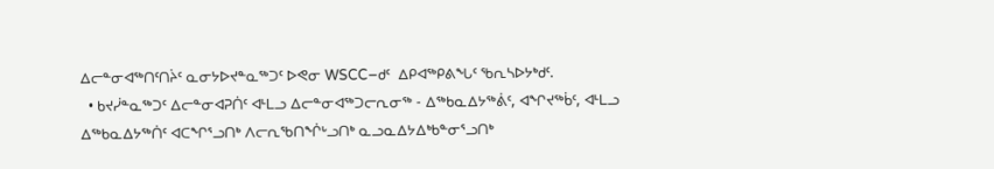ᐃᓕᓐᓂᐊᖅᑎᑦᑎᔩᑦ ᓇᓂᔭᐅᔪᓐᓇᖅᑐᑦ ᐅᕙᓂ WSCC−ᑯᑦ  ᐃᑭᐊᖅᑭᕕᖓᑦ ᖃᕆᓴᐅᔭᒃᑯᑦ.
  • ᑲᔪᓰᓐᓇᖅᑐᑦ ᐃᓕᓐᓂᐊᕈᑏᑦ ᐊᒻᒪᓗ ᐃᓕᓐᓂᐊᖅᑐᓕᕆᓂᖅ - ᐃᖅᑲᓇᐃᔭᖅᕖᑦ, ᐊᖏᔪᖅᑳᑦ, ᐊᒻᒪᓗ ᐃᖅᑲᓇᐃᔭᖅᑏᑦ ᐊᑕᖏᕐᓗᑎᒃ ᐱᓕᕆᖃᑎᖐᒡᓗᑎᒃ ᓇᓗᓇᐃᔭᐃᒃᑲᓐᓂᕐᓗᑎᒃ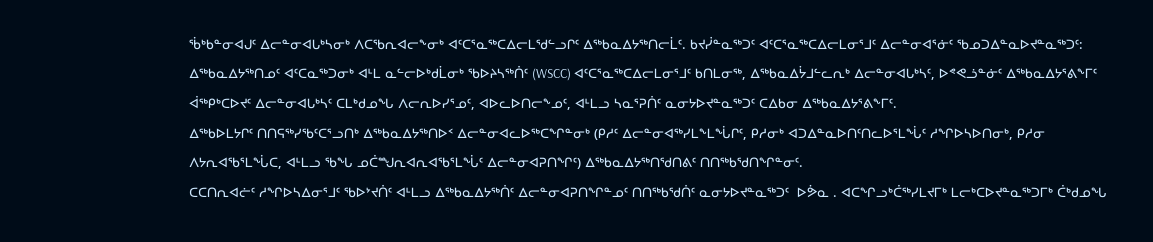ᖄᒃᑲᓐᓂᐊᒍᑦ ᐃᓕᓐᓂᐊᒐᒃᓴᓂᒃ ᐱᑕᖃᕆᐊᓕᖕᓂᒃ ᐊᑦᑕᕐᓇᖅᑕᐃᓕᒪᖁᓪᓗᒋᑦ ᐃᖅᑲᓇᐃᔭᖅᑎᓕᒫᑦ. ᑲᔪᓰᓐᓇᖅᑐᑦ ᐊᑦᑕᕐᓇᖅᑕᐃᓕᒪᓂᕐᒧᑦ ᐃᓕᓐᓂᐊᕐᓃᑦ ᖃᓄᑐᐃᓐᓇᐅᔪᓐᓇᖅᑐᑦ: ᐃᖅᑲᓇᐃᔭᖅᑎᓄᑦ ᐊᑦᑕᓇᖅᑐᓂᒃ ᐊᒻᒪ ᓇᓪᓕᐅᒃᑯᒫᓂᒃ ᖃᐅᔨᓴᖅᑏᑦ (WSCC) ᐊᑦᑕᕐᓇᖅᑕᐃᓕᒪᓂᕐᒧᑦ ᑲᑎᒪᓂᖅ, ᐃᖅᑲᓇᐃᔮᒧᓪᓚᕆᒃ ᐃᓕᓐᓂᐊᒐᒃᓴᑦ, ᐅᕝᕙᓘᓐᓃᑦ ᐃᖅᑲᓇᐃᔭᕐᕕᖕᒥᑦ ᐋᖅᑭᒃᑕᐅᔪᑦ ᐃᓕᓐᓂᐊᒐᒃᓴᑦ ᑕᒪᒃᑯᓄᖓ ᐱᓕᕆᐅᓯᕐᓄᑦ, ᐊᐅᓚᐅᑎᓕᖕᓄᑦ, ᐊᒻᒪᓗ ᓴᓇᕐᕈᑏᑦ ᓇᓂᔭᐅᔪᓐᓇᖅᑐᑦ ᑕᐃᑲᓂ ᐃᖅᑲᓇᐃᔭᕐᕕᖕᒥᑦ.
ᐃᖅᑲᐅᒪᔭᒋᑦ ᑎᑎᕋᖅᓯᖃᑦᑕᕐᓗᑎᒃ ᐃᖅᑲᓇᐃᔭᖅᑎᐅᑉ ᐃᓕᓐᓂᐊᓚᐅᖅᑕᖏᓐᓂᒃ (ᑭᓱᑦ ᐃᓕᓐᓂᐊᖅᓯᒪᖕᒪᖔᒋᑦ, ᑭᓱᓂᒃ ᐊᑐᐃᓐᓇᐅᑎᑦᑎᓚᐅᕐᒪᖔᑦ ᓱᖏᐅᓴᐅᑎᓂᒃ, ᑭᓱᓂ ᐱᔭᕆᐊᖃᕐᒪᖔᑕ, ᐊᒻᒪᓗ ᖃᖓ ᓄᑖᙳᕆᐊᕆᐊᖃᕐᒪᖔᑦ ᐃᓕᓐᓂᐊᕈᑎᖏᑦ) ᐃᖅᑲᓇᐃᔭᖅᑎᖁᑎᕕᑦ ᑎᑎᖅᑲᖁᑎᖏᓐᓂᑦ.
ᑕᑕᑎᕆᐊᓖᑦ ᓱᖏᐅᓴᐃᓂᕐᒧᑦ ᖃᐅᔾᔪᑏᑦ ᐊᒻᒪᓗ ᐃᖅᑲᓇᐃᔭᖅᑏᑦ ᐃᓕᓐᓂᐊᕈᑎᖏᓐᓄᑦ ᑎᑎᖅᑲᖁᑏᑦ ᓇᓂᔭᐅᔪᓐᓇᖅᑐᑦ  ᐅᕘᓇ . ᐊᑕᖏᓗᒃᑖᖅᓯᒪᔪᒥᒃ ᒪᓕᒃᑕᐅᔪᓐᓇᖅᑐᒥᒃ ᑖᒃᑯᓄᖓ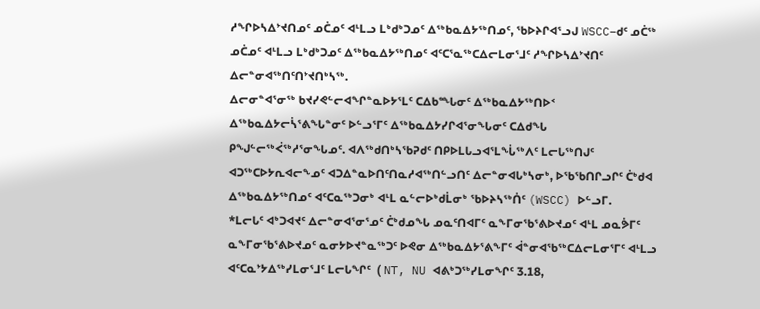ᓱᖏᐅᓴᐃᔾᔪᑎᓄᑦ ᓄᑖᓄᑦ ᐊᒻᒪᓗ ᒪᒃᑯᒃᑐᓄᑦ ᐃᖅᑲᓇᐃᔭᖅᑎᓄᑦ, ᖃᐅᔨᒋᐊᕐᓗᒍ WSCC−ᑯᑦ ᓄᑖᖅ  ᓄᑖᓄᑦ ᐊᒻᒪᓗ ᒪᒃᑯᒃᑐᓄᑦ ᐃᖅᑲᓇᐃᔭᖅᑎᓄᑦ ᐊᑦᑕᕐᓇᖅᑕᐃᓕᒪᓂᕐᒧᑦ ᓱᖏᐅᓴᐃᔾᔪᑎᑦ ᐃᓕᓐᓂᐊᖅᑎᑦᑎᔾᔪᑎᒃᓴᖅ.
ᐃᓕᓂᓐᐊᕐᓂᖅ ᑲᔪᓯᕙᓪᓕᐊᖏᓐᓇᐅᔭᕐᒪᑦ ᑕᐃᑲᙵᓂᑦ ᐃᖅᑲᓇᐃᔭᖅᑎᐅᑉ ᐃᖅᑲᓇᐃᔭᓕᓵᕐᕕᖓᓐᓂᑦ ᐅᓪᓗᕐᒥᑦ ᐃᖅᑲᓇᐃᔭᓯᒋᐊᕐᓂᖓᓂᑦ ᑕᐃᑯᖓ ᑭᖑᓪᓕᖅᐹᖅᓱᕐᓂᖓᓄᑦ. ᐊᐱᖅᑯᑎᒃᓴᖃᕈᑯᑦ ᑎᑭᐅᒪᒐᓗᐊᕐᒪᖔᖅᐱᑦ ᒪᓕᒐᖅᑎᒍᑦ ᐊᑐᖅᑕᐅᔭᕆᐊᓕᖕᓄᑦ ᐊᑐᐃᓐᓇᐅᑎᑦᑎᓇᓱᐊᖅᑎᓪᓗᑎᑦ ᐃᓕᓐᓂᐊᒐᒃᓴᓂᒃ, ᐅᖃᖃᑎᒋᓗᒋᑦ ᑖᒃᑯᐊ ᐃᖅᑲᓇᐃᔭᖅᑎᓄᑦ ᐊᑦᑕᓇᖅᑐᓂᒃ ᐊᒻᒪ ᓇᓪᓕᐅᒃᑯᒫᓂᒃ ᖃᐅᔨᓴᖅᑏᑦ (WSCC) ᐅᓪᓗᒥ.
*ᒪᓕᒐᑦ ᐊᒃᑐᐊᔪᑦ ᐃᓕᓐᓂᐊᕐᓂᕐᓄᑦ ᑖᒃᑯᓄᖓ ᓄᓇᑦᑎᐊᒥᑦ ᓇᖕᒥᓂᖃᕐᕕᐅᔪᓄᑦ ᐊᒻᒪ ᓄᓇᕘᒥᑦ ᓇᖕᒥᓂᖃᕐᕕᐅᔪᓄᑦ ᓇᓂᔭᐅᔪᓐᓇᖅᑐᑦ ᐅᕙᓂ ᐃᖅᑲᓇᐃᔭᕐᕕᖕᒥᑦ ᐋᓐᓂᐊᖃᖅᑕᐃᓕᒪᓂᕐᒥᑦ ᐊᒻᒪᓗ ᐊᑦᑕᓇᔾᔭᐃᖅᓯᒪᓂᕐᒧᑦ ᒪᓕᒐᖏᑦ  ( NT, NU ᐊᕕᒃᑐᖅᓯᒪᓂᖏᑦ 3.18,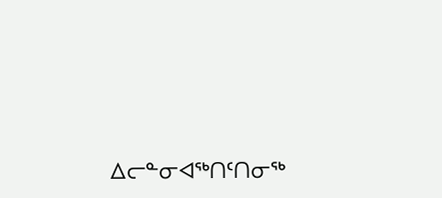ᐃᓕᓐᓂᐊᖅᑎᑦᑎᓂᖅ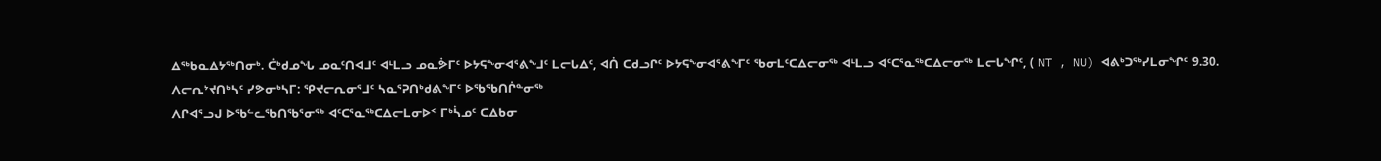ᐃᖅᑲᓇᐃᔭᖅᑎᓂᒃ. ᑖᒃᑯᓄᖓ ᓄᓇᑦᑎᐊᒧᑦ ᐊᒻᒪᓗ ᓄᓇᕘᒥᑦ ᐅᔭᕋᖕᓂᐊᕐᕕᖕᒧᑦ ᒪᓕᒐᐃᑦ, ᐊᑏ ᑕᑯᓗᒋᑦ ᐅᔭᕋᖕᓂᐊᕐᕕᖕᒥᑦ ᖃᓂᒪᑦᑕᐃᓕᓂᖅ ᐊᒻᒪᓗ ᐊᑦᑕᕐᓇᖅᑕᐃᓕᓂᖅ ᒪᓕᒐᖏᑦ, ( NT , NU) ᐊᕕᒃᑐᖅᓯᒪᓂᖏᑦ 9.30.
ᐱᓕᕆᔾᔪᑎᒃᓴᑦ ᓯᕗᓂᒃᓴᒥ: ᕿᔪᓕᕆᓂᕐᒧᑦ ᓴᓇᕐᕈᑎᒃᑯᕕᖕᒥᑦ ᐅᖃᖃᑎᒌᓐᓂᖅ
ᐱᒋᐊᕐᓗᒍ ᐅᖃᓪᓚᖃᑎᖃᕐᓂᖅ ᐊᑦᑕᕐᓇᖅᑕᐃᓕᒪᓂᐅᑉ ᒥᒃᓵᓄᑦ ᑕᐃᑲᓂ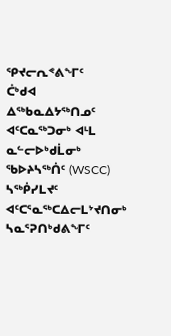ᕿᔪᓕᕆᕝᕕᖕᒥᑦ
ᑖᒃᑯᐊ ᐃᖅᑲᓇᐃᔭᖅᑎᓄᑦ ᐊᑦᑕᓇᖅᑐᓂᒃ ᐊᒻᒪ ᓇᓪᓕᐅᒃᑯᒫᓂᒃ ᖃᐅᔨᓴᖅᑏᑦ (WSCC) ᓴᖅᑮᓯᒪᔪᑦ ᐊᑦᑕᕐᓇᖅᑕᐃᓕᒪᔾᔪᑎᓂᒃ ᓴᓇᕐᕈᑎᒃᑯᕕᖕᒥᑦ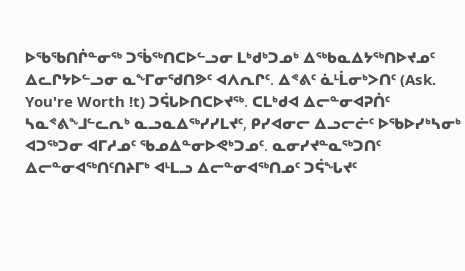ᐅᖃᖃᑎᒌᓐᓂᖅ ᑐᖄᖅᑎᑕᐅᓪᓗᓂ ᒪᒃᑯᒃᑐᓄᒃ ᐃᖅᑲᓇᐃᔭᖅᑎᐅᔪᓄᑦ ᐃᓚᒋᔭᐅᓪᓗᓂ ᓇᖕᒥᓂᖁᑎᕗᑦ ᐊᐱᕆᒋᑦ. ᐃᕝᕕᑦ ᓈᒻᒫᓂᒃᐳᑎᑦ (Ask. You're Worth !t) ᑐᕌᒐᐅᑎᑕᐅᔪᖅ. ᑕᒪᒃᑯᐊ ᐃᓕᓐᓂᐊᕈᑏᑦ ᓴᓇᕝᕕᖕᒧᓪᓚᕆᒃ ᓇᓗᓇᐃᖅᓯᓯᒪᔪᑦ, ᑭᓯᐊᓂᓕ ᐃᓗᓕᓖᑦ ᐅᖃᐅᓯᒃᓴᓂᒃ ᐊᑐᖅᑐᓂ ᐊᒥᓱᓄᑦ ᖃᓄᐃᓐᓂᐅᕙᒃᑐᓄᑦ. ᓇᓂᓯᔪᓐᓇᖅᑐᑎᑦ ᐃᓕᓐᓂᐊᖅᑎᑦᑎᔨᒥᒃ ᐊᒻᒪᓗ ᐃᓕᓐᓂᐊᖅᑎᓄᑦ ᑐᕌᖓᔪᑦ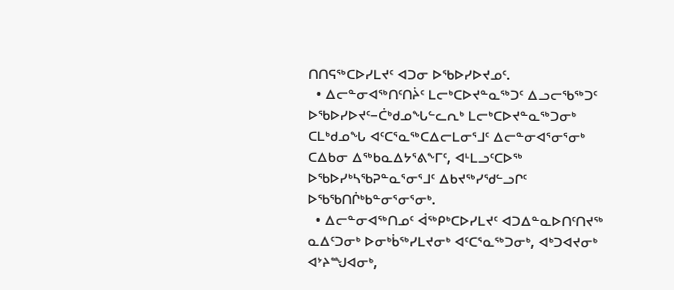ᑎᑎᕋᖅᑕᐅᓯᒪᔪᑦ ᐊᑐᓂ ᐅᖃᐅᓯᐅᔪᓄᑦ.
  • ᐃᓕᓐᓂᐊᖅᑎᑦᑎᔩᑦ ᒪᓕᒃᑕᐅᔪᓐᓇᖅᑐᑦ ᐃᓗᓕᖃᖅᑐᑦ ᐅᖃᐅᓯᐅᔪᑦ−ᑖᒃᑯᓄᖓᓪᓚᕆᒃ ᒪᓕᒃᑕᐅᔪᓐᓇᖅᑐᓂᒃ ᑕᒪᒃᑯᓄᖓ ᐊᑦᑕᕐᓇᖅᑕᐃᓕᒪᓂᕐᒧᑦ ᐃᓕᓐᓂᐊᕐᓂᕐᓂᒃ ᑕᐃᑲᓂ ᐃᖅᑲᓇᐃᔭᕐᕕᖕᒥᑦ, ᐊᒻᒪᓗᑦᑕᐅᖅ ᐅᖃᐅᓯᒃᓴᖃᕈᓐᓇᕐᓂᕐᒧᑦ ᐃᑲᔪᖅᓯᖁᓪᓗᒋᑦ ᐅᖃᖃᑎᒌᒃᑲᓐᓂᕐᓂᕐᓂᒃ.
  • ᐃᓕᓐᓂᐊᖅᑎᓄᑦ ᐋᖅᑭᒃᑕᐅᓯᒪᔪᑦ ᐊᑐᐃᓐᓇᐅᑎᑦᑎᔪᖅ ᓇᐃᑦᑐᓂᒃ ᐅᓂᒃᑳᖅᓯᒪᔪᓂᒃ ᐊᑦᑕᕐᓇᖅᑐᓂᒃ, ᐊᒃᑐᐊᔪᓂᒃ ᐊᔾᔨᙳᐊᓂᒃ,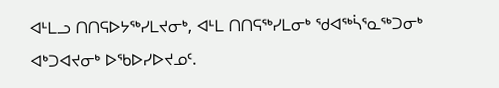ᐊᒻᒪᓗ ᑎᑎᕋᐅᔭᖅᓯᒪᔪᓂᒃ, ᐊᒻᒪ ᑎᑎᕋᖅᓯᒪᓂᒃ ᖁᐊᖅᓵᕐᓇᖅᑐᓂᒃ ᐊᒃᑐᐊᔪᓂᒃ ᐅᖃᐅᓯᐅᔪᓄᑦ.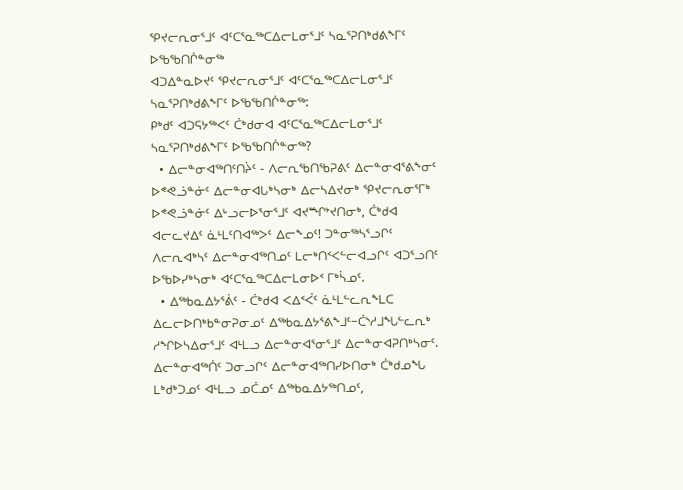ᕿᔪᓕᕆᓂᕐᒧᑦ ᐊᑦᑕᕐᓇᖅᑕᐃᓕᒪᓂᕐᒧᑦ ᓴᓇᕐᕈᑎᒃᑯᕕᖕᒥᑦ ᐅᖃᖃᑎᒌᓐᓂᖅ
ᐊᑐᐃᓐᓇᐅᔪᑦ ᕿᔪᓕᕆᓂᕐᒧᑦ ᐊᑦᑕᕐᓇᖅᑕᐃᓕᒪᓂᕐᒧᑦ ᓴᓇᕐᕈᑎᒃᑯᕕᖕᒥᑦ ᐅᖃᖃᑎᒌᓐᓂᖅ:
ᑭᒃᑯᑦ ᐊᑐᕋᔭᖅᐸᑦ ᑖᒃᑯᓂᐊ ᐊᑦᑕᕐᓇᖅᑕᐃᓕᒪᓂᕐᒧᑦ ᓴᓇᕐᕈᑎᒃᑯᕕᖕᒥᑦ ᐅᖃᖃᑎᒌᓐᓂᖅ?
  • ᐃᓕᓐᓂᐊᖅᑎᑦᑎᔩᑦ - ᐱᓕᕆᖃᑎᖃᕈᕕᑦ ᐃᓕᓐᓂᐊᕐᕕᖕᓂᑦ ᐅᕝᕙᓘᓐᓃᑦ ᐃᓕᓐᓂᐊᒐᒃᓴᓂᒃ ᐃᓕᓴᐃᔪᓂᒃ ᕿᔪᓕᕆᓂᕐᒥᒃ ᐅᕝᕙᓘᓐᓃᑦ ᐃᒡᓗᓕᐅᕐᓂᕐᒧᑦ ᐊᔪᙱᔾᔪᑎᓂᒃ, ᑖᒃᑯᐊ ᐊᓕᓚᔪᐃᑦ ᓈᒻᒪᑦᑎᐊᖅᐳᑦ ᐃᓕᖕᓄᑦ! ᑐᓐᓂᖅᓴᕐᓗᒋᑦ ᐱᓕᕆᐊᒃᓴᑦ ᐃᓕᓐᓂᐊᖅᑎᓄᑦ ᒪᓕᒃᑎᑉᐸᓪᓕᐊᓗᒋᑦ ᐊᑐᕐᓗᑎᑦ ᐅᖃᐅᓯᒃᓴᓂᒃ ᐊᑦᑕᕐᓇᖅᑕᐃᓕᒪᓂᐅᑉ ᒥᒃᓵᓄᑦ.
  • ᐃᖅᑲᓇᐃᔭᕐᕖᑦ - ᑖᒃᑯᐊ ᐸᐃᑉᐹᑦ ᓈᒻᒪᓪᓚᕆᖕᒪᑕ ᐃᓚᓕᐅᑎᒃᑲᓐᓂᕈᓂᓄᑦ ᐃᖅᑲᓇᐃᔭᕐᕕᖕᒧᑦ−ᑖᔅᓱᒧᖓᓪᓚᕆᒃ ᓱᖏᐅᓴᐃᓂᕐᒧᑦ ᐊᒻᒪᓗ ᐃᓕᓐᓂᐊᕐᓂᕐᒧᑦ ᐃᓕᓐᓂᐊᕈᑎᒃᓴᓂᑦ. ᐃᓕᓐᓂᐊᖅᑏᑦ ᑐᓂᓗᒋᑦ ᐃᓕᓐᓂᐊᖅᑎᓯᐅᑎᓂᒃ ᑖᒃᑯᓄᖓ ᒪᒃᑯᒃᑐᓄᑦ ᐊᒻᒪᓗ ᓄᑖᓄᑦ ᐃᖅᑲᓇᐃᔭᖅᑎᓄᑦ,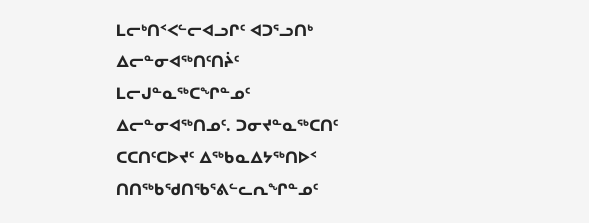ᒪᓕᒃᑎᑉᐸᓪᓕᐊᓗᒋᑦ ᐊᑐᕐᓗᑎᒃ ᐃᓕᓐᓂᐊᖅᑎᑦᑎᔩᑦ ᒪᓕᒍᓐᓇᖅᑕᖏᓐᓄᑦ ᐃᓕᓐᓂᐊᖅᑎᓄᑦ. ᑐᓂᔪᓐᓇᖅᑕᑎᑦ ᑕᑕᑎᑦᑕᐅᔪᑦ ᐃᖅᑲᓇᐃᔭᖅᑎᐅᑉ ᑎᑎᖅᑲᖁᑎᖃᕐᕕᓪᓚᕆᖏᓐᓄᑦ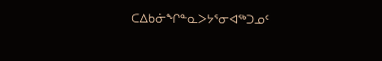ᑕᐃᑲᓃᖏᓐᓇᐳᔭᕐᓂᐊᖅᑐᓄᑦ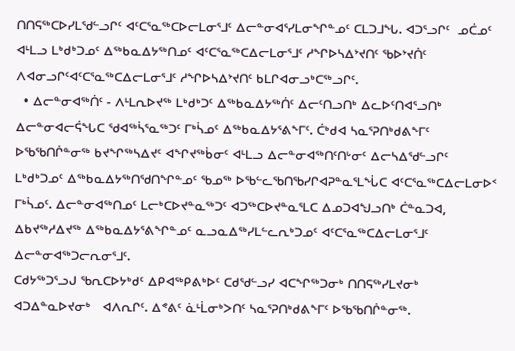ᑎᑎᕋᖅᑕᐅᓯᒪᖁᓪᓗᒋᑦ ᐊᑦᑕᕐᓇᖅᑕᐅᓕᒪᓂᕐᒧᑦ ᐃᓕᓐᓂᐊᕐᓯᒪᓂᖏᓐᓄᑦ ᑕᒪᑐᒧᖓ. ᐊᑐᕐᓗᒋᑦ  ᓄᑖᓄᑦ ᐊᒻᒪᓗ ᒪᒃᑯᒃᑐᓄᑦ ᐃᖅᑲᓇᐃᔭᖅᑎᓄᑦ ᐊᑦᑕᕐᓇᖅᑕᐃᓕᒪᓂᕐᒧᑦ ᓱᖏᐅᓴᐃᔾᔪᑎᑦ ᖃᐅᔾᔪᑏᑦ ᐱᐊᓂᓗᒋᑦᐊᑦᑕᕐᓇᖅᑕᐃᓕᒪᓂᕐᒧᑦ ᓱᖏᐅᓴᐃᔾᔪᑎᑦ ᑲᒪᒋᐊᓂᓗᒃᑕᖅᓗᒋᑦ.
  • ᐃᓕᓐᓂᐊᖅᑏᑦ - ᐱᒻᒪᕆᐅᔪᖅ ᒪᒃᑯᒃᑐᑦ ᐃᖅᑲᓇᐃᔭᖅᑏᑦ ᐃᓕᑦᑎᓗᑎᒃ ᐃᓚᐅᑦᑎᐊᕐᓗᑎᒃ ᐃᓕᓐᓂᐊᓕᕌᖓᑕ ᖁᐊᖅᓵᕐᓇᖅᑐᑦ ᒥᒃᓵᓄᑦ ᐃᖅᑲᓇᐃᔭᕐᕕᖕᒥᑦ. ᑖᒃᑯᐊ ᓴᓇᕐᕈᑎᒃᑯᕕᖕᒥᑦ ᐅᖃᖃᑎᒌᓐᓂᖅ ᑲᔪᖏᖅᓴᐃᔪᑦ ᐊᖏᔪᖅᑳᓂᑦ ᐊᒻᒪᓗ ᐃᓕᓐᓂᐊᖅᑎᑦᑎᒡᓂᑦ ᐃᓕᓴᐃᖁᓪᓗᒋᑦ ᒪᒃᑯᒃᑐᓄᑦ ᐃᖅᑲᓇᐃᔭᖅᑎᖁᑎᖏᓐᓄᑦ ᖃᓄᖅ ᐅᖃᓪᓚᖃᑎᖃᓯᒋᐊᕈᓐᓇᕐᒪᖔᑕ ᐊᑦᑕᕐᓇᖅᑕᐃᓕᒪᓂᐅᑉ ᒥᒃᓵᓄᑦ. ᐃᓕᓐᓂᐊᖅᑎᓄᑦ ᒪᓕᒃᑕᐅᔪᓐᓇᖅᑐᑦ ᐊᑐᖅᑕᐅᔪᓐᓇᕐᒪᑕ ᐃᓄᑐᐊᖑᓗᑎᒃ ᑖᓐᓇᑐᐊ, ᐃᑲᔪᖅᓱᐃᔪᖅ ᐃᖅᑲᓇᐃᔭᕐᕕᖏᓐᓄᑦ ᓇᓗᓇᐃᖅᓯᒪᓪᓚᕆᒃᑐᓄᑦ ᐊᑦᑕᕐᓇᖅᑕᐃᓕᒪᓂᕐᒧᑦ ᐃᓕᓐᓂᐊᖅᑐᓕᕆᓂᕐᒧᑦ.
ᑕᑯᔭᖅᑐᕐᓗᒍ ᖃᕆᑕᐅᔭᒃᑯᑦ ᐃᑭᐊᖅᑭᕕᒃᐅᑦ ᑕᑯᖁᓪᓗᓯ ᐊᑕᖏᖅᑐᓂᒃ ᑎᑎᕋᖅᓯᒪᔪᓂᒃ ᐊᑐᐃᓐᓇᐅᔪᓂᒃ   ᐊᐱᕆᒋᑦ. ᐃᕝᕕᑦ ᓈᒻᒫᓂᒃᐳᑎᑦ ᓴᓇᕐᕈᑎᒃᑯᕕᖕᒥᑦ ᐅᖃᖃᑎᒌᓐᓂᖅ.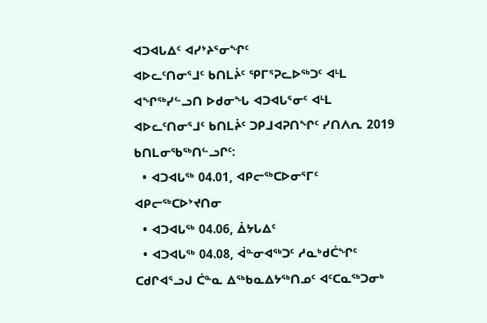ᐊᑐᐊᒐᐃᑦ ᐊᓯᔾᔨᕐᓂᖏᑦ
ᐊᐅᓚᑦᑎᓂᕐᒧᑦ ᑲᑎᒪᔩᑦ ᕿᒥᕐᕈᓚᐅᖅᑐᑦ ᐊᒻᒪ ᐊᖏᖅᓯᓪᓗᑎ ᐅᑯᓂᖓ ᐊᑐᐊᒐᕐᓂᑦ ᐊᒻᒪ ᐊᐅᓚᑦᑎᓂᕐᒧᑦ ᑲᑎᒪᔩᑦ ᑐᑭᒧᐊᕈᑎᖏᑦ ᓯᑎᐱᕆ 2019 ᑲᑎᒪᓂᖃᖅᑎᓪᓗᒋᑦ:
  • ᐊᑐᐊᒐᖅ 04.01, ᐊᑭᓕᖅᑕᐅᓂᕐᒥᑦ ᐊᑭᓕᖅᑕᐅᔾᔪᑎᓂ
  • ᐊᑐᐊᒐᖅ 04.06, ᐄᔭᒐᐃᑦ
  • ᐊᑐᐊᒐᖅ 04.08, ᐋᓐᓂᐊᖅᑐᑦ ᓱᓇᒃᑯᑖᖏᑦ
ᑕᑯᒋᐊᕐᓗᒍ ᑖᓐᓇ ᐃᖅᑲᓇᐃᔭᖅᑎᓄᑦ ᐊᑦᑕᓇᖅᑐᓂᒃ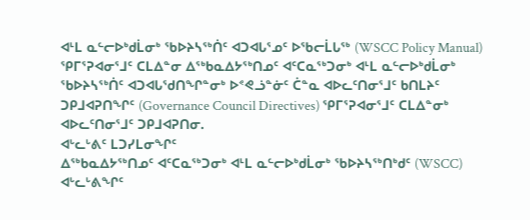ᐊᒻᒪ ᓇᓪᓕᐅᒃᑯᒫᓂᒃ ᖃᐅᔨᓴᖅᑏᑦ ᐊᑐᐊᒐᕐᓄᑦ ᐅᖃᓕᒫᒐᖅ (WSCC Policy Manual) ᕿᒥᕐᕈᐊᓂᕐᒧᑦ ᑕᒪᐃᓐᓂ ᐃᕐᒃᑲᓇᐃᔭᕐᒃᑎᓄᑦ ᐊᑦᑕᓇᕐᒃᑐᓂᒃ ᐊᒻᒪ ᓇᓪᓕᐅᒃᑯᒫᓂᒃ ᕐᑲᐅᔨᓴᕐᒃᑏᑦ ᐊᑐᐊᒐᖁᑎᖏᓐᓂᒃ ᐅᕝᕙᓘᓐᓃᑦ ᑖᓐᓇ ᐊᐅᓚᑦᑎᓂᕐᒧᑦ ᑲᑎᒪᔨᑦ ᑐᑭᒧᐊᕈᑎᖏᑦ (Governance Council Directives) ᕿᒥᕐᕈᐊᓂᕐᒧᑦ ᑕᒪᐃᓐᓂᒃ ᐊᐅᓚᑦᑎᓂᕐᒧᑦ ᑐᑭᒧᐊᕈᑎᓂ.
ᐊᒡᓚᒡᕕᑦ ᒪᑐᓯᒪᓂᖏᑦ
ᐃᖅᑲᓇᐃᔭᖅᑎᓄᑦ ᐊᑦᑕᓇᖅᑐᓂᒃ ᐊᒻᒪ ᓇᓪᓕᐅᒃᑯᒫᓂᒃ ᖃᐅᔨᓴᖅᑎᒃᑯᑦ (WSCC) ᐊᒡᓚᒡᕕᖏᑦ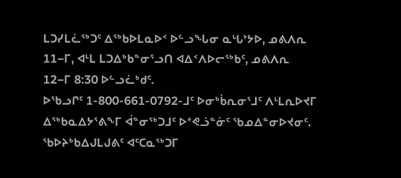ᒪᑐᓯᒪᓛᖅᑐᑦ ᐃᖅᑲᐅᒪᓇᐅᑉ ᐅᓪᓗᖓᓂ ᓇᒡᒐᔾᔭᐅ, ᓄᕕᐱᕆ 11−ᒥ, ᐊᒻᒪ ᒪᑐᐃᒃᑲᓐᓂᕐᓗᑎ ᐊᐃᑉᐱᐅᓕᖅᑲᑦ, ᓄᕕᐱᕆ 12−ᒥ 8:30 ᐅᓪᓗᓛᒃᑯᑦ.
ᐅᖃᓗᒋᑦ 1-800-661-0792-ᒧᑦ ᐅᓂᒃᑳᕆᓂᕐᒧᑦ ᐱᒻᒪᕆᐅᔪᒥ ᐃᖅᑲᓇᐃᔭᕐᕕᖕᒥ ᐋᓐᓂᖅᑐᒧᑦ ᐅᕝᕙᓘᓐᓃᑦ ᖃᓄᐃᓐᓂᐅᔪᓂᑦ.
ᖃᐅᔨᒃᑲᐃᒍᒪᒍᕕᑦ ᐊᑦᑕᓇᖅᑐᒥ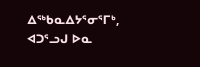ᐃᖅᑲᓇᐃᔭᕐᓂᕐᒥᒃ, ᐊᑐᕐᓗᒍ ᐅᓇ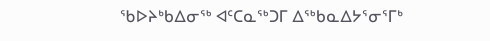ᖃᐅᔨᒃᑲᐃᓂᖅ ᐊᑦᑕᓇᖅᑐᒥ ᐃᖅᑲᓇᐃᔭᕐᓂᕐᒥᒃ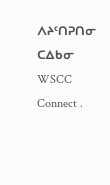ᐱᔨᑦᑎᕈᑎᓂ ᑕᐃᑲᓂ WSCC Connect .